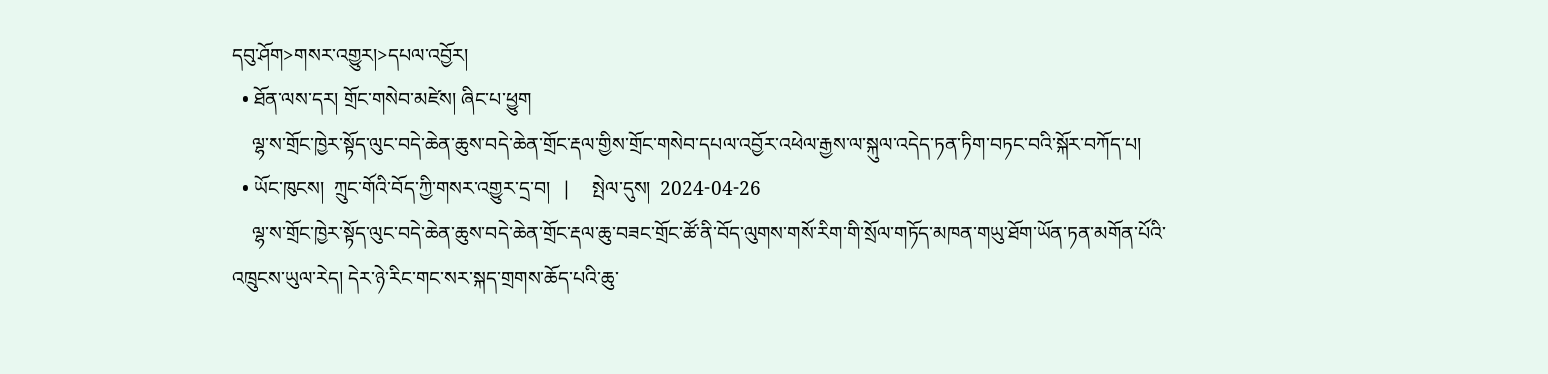དབུ་ཤོག>གསར་འགྱུར།>དཔལ་འབྱོར།
  • ཐོན་ལས་དར། གྲོང་གསེབ་མཛེས། ཞིང་པ་ཕྱུག
    ལྷ་ས་གྲོང་ཁྱེར་སྟོད་ལུང་བདེ་ཆེན་ཆུས་བདེ་ཆེན་གྲོང་རྡལ་གྱིས་གྲོང་གསེབ་དཔལ་འབྱོར་འཕེལ་རྒྱས་ལ་སྐུལ་འདེད་ཏན་ཏིག་བཏང་བའི་སྐོར་བཀོད་པ།
  • ཡོང་ཁུངས།  ཀྲུང་གོའི་བོད་ཀྱི་གསར་འགྱུར་དྲ་བ།   |     སྤེལ་དུས།  2024-04-26
    ལྷ་ས་གྲོང་ཁྱེར་སྟོད་ལུང་བདེ་ཆེན་ཆུས་བདེ་ཆེན་གྲོང་རྡལ་ཆུ་བཟང་གྲོང་ཚོ་ནི་བོད་ལུགས་གསོ་རིག་གི་སྲོལ་གཏོད་མཁན་གཡུ་ཐོག་ཡོན་ཏན་མགོན་པོའི་འཁྲུངས་ཡུལ་རེད། དེར་ཉེ་རིང་གང་སར་སྐད་གྲགས་ཆོད་པའི་ཆུ་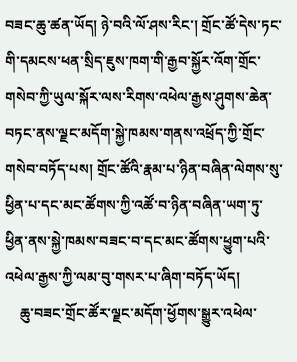བཟང་ཆུ་ཚན་ཡོད། ཉེ་བའི་ལོ་ཤས་རིང་། གྲོང་ཚོ་དེས་ཏང་གི་དམངས་ཕན་སྲིད་ཇུས་ཁག་གི་རྒྱབ་སྐྱོར་འོག་གྲོང་གསེབ་ཀྱི་ཡུལ་སྐོར་ལས་རིགས་འཕེལ་རྒྱས་ཤུགས་ཆེན་བཏང་ནས་ལྗང་མདོག་སྐྱེ་ཁམས་གནས་འཕྲོད་ཀྱི་གྲོང་གསེབ་བཏོད་པས། གྲོང་ཚོའི་རྣམ་པ་ཉིན་བཞིན་ལེགས་སུ་ཕྱིན་པ་དང་མང་ཚོགས་ཀྱི་འཚོ་བ་ཉིན་བཞིན་ཡག་ཏུ་ཕྱིན་ནས་སྐྱེ་ཁམས་བཟང་བ་དང་མང་ཚོགས་ཕྱུག་པའི་འཕེལ་རྒྱས་ཀྱི་ལམ་བུ་གསར་པ་ཞིག་བཏོད་ཡོད།
    ཆུ་བཟང་གྲོང་ཚོར་ལྗང་མདོག་ཕྱོགས་སྒྱུར་འཕེལ་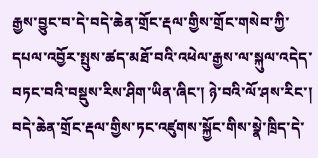རྒྱས་བྱུང་བ་དེ་བདེ་ཆེན་གྲོང་རྡལ་གྱིས་གྲོང་གསེབ་ཀྱི་དཔལ་འབྱོར་སྤུས་ཚད་མཐོ་བའི་འཕེལ་རྒྱས་ལ་སྐུལ་འདེད་བཏང་བའི་བསྡུས་རིས་ཤིག་ཡིན་ཞིང་། ཉེ་བའི་ལོ་ཤས་རིང་། བདེ་ཆེན་གྲོང་རྡལ་གྱིས་ཏང་འཛུགས་སྐྱོང་གིས་སྣེ་ཁྲིད་དེ་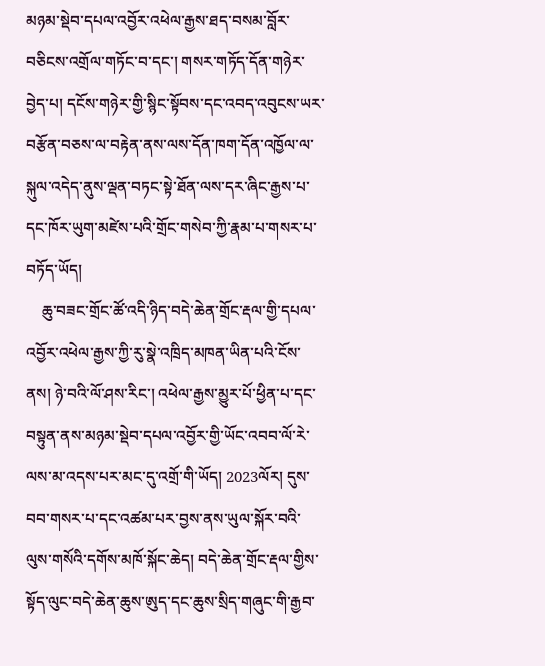མཉམ་སྡེབ་དཔལ་འབྱོར་འཕེལ་རྒྱས་ཐད་བསམ་བློར་བཅིངས་འགྲོལ་གཏོང་བ་དང་། གསར་གཏོད་དོན་གཉེར་བྱེད་པ། དངོས་གཉེར་གྱི་སྙིང་སྟོབས་དང་འབད་འབུངས་ཡར་བརྩོན་བཅས་ལ་བརྟེན་ནས་ལས་དོན་ཁག་དོན་འཁྱོལ་ལ་སྐུལ་འདེད་ནུས་ལྡན་བཏང་སྟེ་ཐོན་ལས་དར་ཞིང་རྒྱས་པ་དང་ཁོར་ཡུག་མཛེས་པའི་གྲོང་གསེབ་ཀྱི་རྣམ་པ་གསར་པ་བཏོད་ཡོད།
    ཆུ་བཟང་གྲོང་ཚོ་འདི་ཉིད་བདེ་ཆེན་གྲོང་རྡལ་གྱི་དཔལ་འབྱོར་འཕེལ་རྒྱས་ཀྱི་རུ་སྣེ་འཁྲིད་མཁན་ཡིན་པའི་ངོས་ནས། ཉེ་བའི་ལོ་ཤས་རིང་། འཕེལ་རྒྱས་མྱུར་པོ་ཕྱིན་པ་དང་བསྟུན་ནས་མཉམ་སྡེབ་དཔལ་འབྱོར་གྱི་ཡོང་འབབ་ལོ་རེ་ལས་མ་འདས་པར་མང་དུ་འགྲོ་གི་ཡོད། 2023ལོར། དུས་བབ་གསར་པ་དང་འཚམ་པར་བྱས་ནས་ཡུལ་སྐོར་བའི་ལུས་གསོའི་དགོས་མཁོ་སྐོང་ཆེད། བདེ་ཆེན་གྲོང་རྡལ་གྱིས་སྟོད་ལུང་བདེ་ཆེན་ཆུས་ཨུད་དང་ཆུས་སྲིད་གཞུང་གི་རྒྱབ་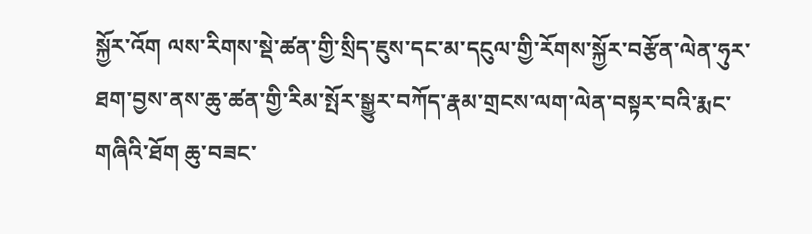སྐྱོར་འོག ལས་རིགས་སྡེ་ཚན་གྱི་སྲིད་ཇུས་དང་མ་དངུལ་གྱི་རོགས་སྐྱོར་བརྩོན་ལེན་ཧུར་ཐག་བྱས་ནས་ཆུ་ཚན་གྱི་རིམ་སྤོར་སྒྱུར་བཀོད་རྣམ་གྲངས་ལག་ལེན་བསྟར་བའི་རྨང་གཞིའི་ཐོག ཆུ་བཟང་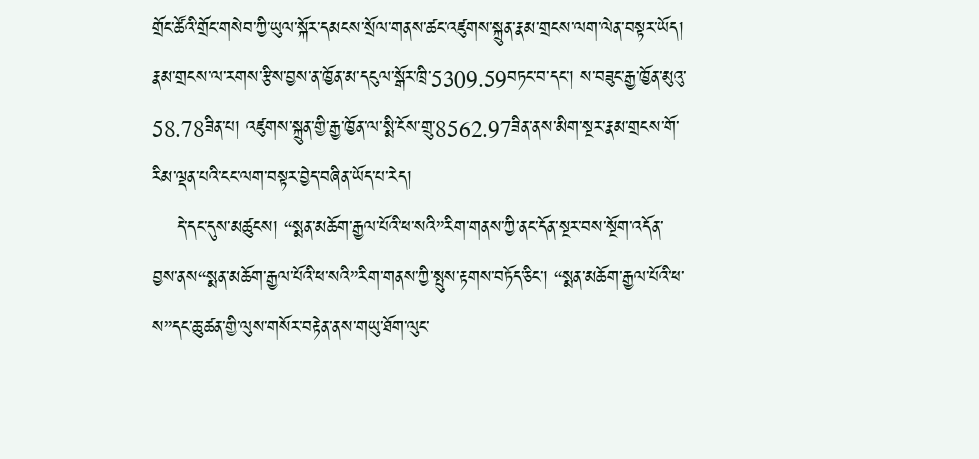གྲོང་ཚོའི་གྲོང་གསེབ་ཀྱི་ཡུལ་སྐོར་དམངས་སྲོལ་གནས་ཚང་འཛུགས་སྐྲུན་རྣམ་གྲངས་ལག་ལེན་བསྟར་ཡོད། རྣམ་གྲངས་ལ་རགས་རྩིས་བྱས་ན་ཁྱོན་མ་དངུལ་སྒོར་ཁྲི་5309.59བཏང་བ་དང་། ས་བཟུང་རྒྱ་ཁྱོན་མུའུ་58.78ཟིན་པ། འཛུགས་སྐྲུན་གྱི་རྒྱ་ཁྱོན་ལ་སྨི་ངོས་གྲུ་8562.97ཟིན་ནས་མིག་སྔར་རྣམ་གྲངས་གོ་རིམ་ལྡན་པའི་ངང་ལག་བསྟར་བྱེད་བཞིན་ཡོད་པ་རེད།
    དེ་དང་དུས་མཚུངས། “སྨན་མཆོག་རྒྱལ་པོའི་ཕ་སའི”རིག་གནས་ཀྱི་ནང་དོན་སྔར་བས་སྔོག་འདོན་བྱས་ནས“སྨན་མཆོག་རྒྱལ་པོའི་ཕ་སའི”རིག་གནས་ཀྱི་སྤུས་རྟགས་བཏོད་ཅིང་། “སྨན་མཆོག་རྒྱལ་པོའི་ཕ་ས”དང་ཆུ་ཚན་གྱི་ལུས་གསོར་བརྟེན་ནས་གཡུ་ཐོག་ལུང་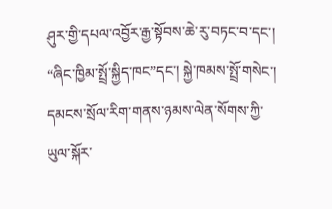ཤུར་གྱི་དཔལ་འབྱོར་རྒྱ་སྟོབས་ཆེ་རུ་བཏང་བ་དང་། “ཞིང་ཁྱིམ་སྤྲོ་སྐྱིད་ཁང”དང་། སྐྱེ་ཁམས་སྤྲོ་གསེང་། དམངས་སྲོལ་རིག་གནས་ཉམས་ལེན་སོགས་ཀྱི་ཡུལ་སྐོར་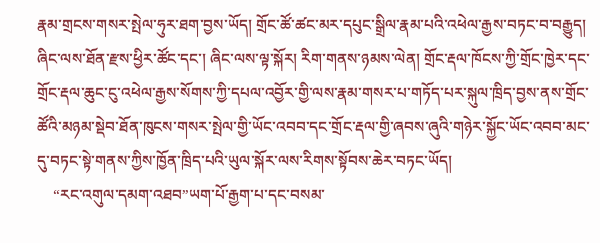རྣམ་གྲངས་གསར་སྤེལ་ཧུར་ཐག་བྱས་ཡོད། གྲོང་ཚོ་ཚང་མར་དཔུང་སྒྲིལ་རྣམ་པའི་འཕེལ་རྒྱས་བཏང་བ་བརྒྱུད། ཞིང་ལས་ཐོན་རྫས་ཕྱིར་ཚོང་དང་། ཞིང་ལས་ལྟ་སྐོར། རིག་གནས་ཉམས་ལེན། གྲོང་རྡལ་ཁོངས་ཀྱི་གྲོང་ཁྱེར་དང་གྲོང་རྡལ་ཆུང་ངུ་འཕེལ་རྒྱས་སོགས་ཀྱི་དཔལ་འབྱོར་གྱི་ལས་རྣམ་གསར་པ་གཏོད་པར་སྐུལ་ཁྲིད་བྱས་ནས་གྲོང་ཚོའི་མཉམ་སྡེབ་ཐོན་ཁུངས་གསར་སྤེལ་གྱི་ཡོང་འབབ་དང་གྲོང་རྡལ་གྱི་ཞབས་ཞུའི་གཉེར་སྐྱོང་ཡོང་འབབ་མང་དུ་བཏང་སྟེ་གནས་ཀྱིས་ཁྱོན་ཁྲིད་པའི་ཡུལ་སྐོར་ལས་རིགས་སྟོབས་ཆེར་བཏང་ཡོད།
    “རང་འགུལ་དམག་འཐབ”ཡག་པོ་རྒྱག་པ་དང་བསམ་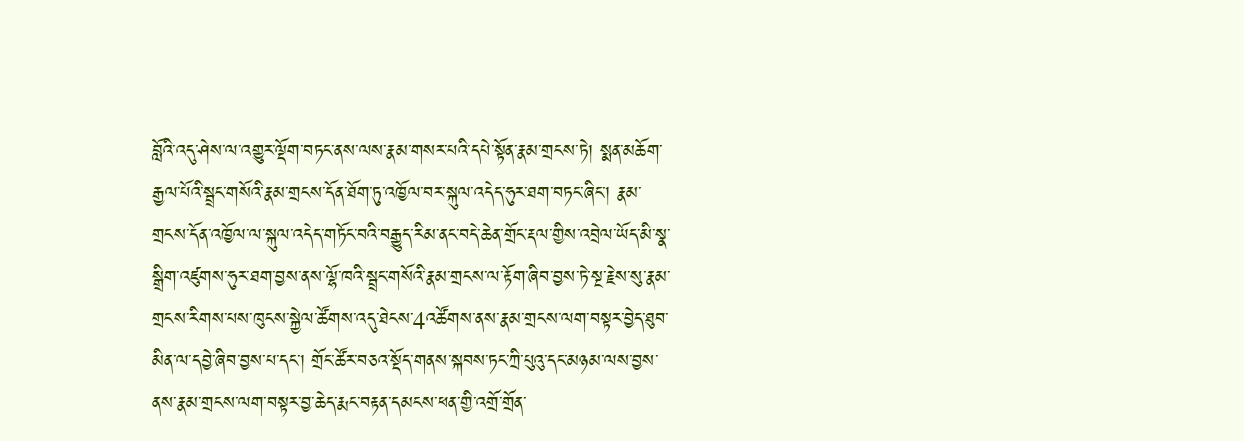བློའི་འདུ་ཤེས་ལ་འགྱུར་ལྡོག་བཏང་ནས་ལས་རྣམ་གསར་པའི་དཔེ་སྟོན་རྣམ་གྲངས་ཏེ། སྨན་མཆོག་རྒྱལ་པོའི་སྦྲང་གསོའི་རྣམ་གྲངས་དོན་ཐོག་ཏུ་འཁྱོལ་བར་སྐུལ་འདེད་ཧུར་ཐག་བཏང་ཞིང་། རྣམ་གྲངས་དོན་འཁྱོལ་ལ་སྐུལ་འདེད་གཏོང་བའི་བརྒྱུད་རིམ་ནང་བདེ་ཆེན་གྲོང་རྡལ་གྱིས་འབྲེལ་ཡོད་མི་སྣ་སྒྲིག་འཛུགས་ཧུར་ཐག་བྱས་ནས་ལྷོ་ཁའི་སྦྲང་གསོའི་རྣམ་གྲངས་ལ་རྟོག་ཞིབ་བྱས་ཏེ་སྔ་རྗེས་སུ་རྣམ་གྲངས་རིགས་པས་ཁུངས་སྐྱེལ་ཚོགས་འདུ་ཐེངས་4འཚོགས་ནས་རྣམ་གྲངས་ལག་བསྟར་བྱེད་ཐུབ་མིན་ལ་དབྱེ་ཞིབ་བྱས་པ་དང་། གྲོང་ཚོར་བཅའ་སྡོད་གནས་སྐབས་ཏང་ཀྲི་པུའུ་དང་མཉམ་ལས་བྱས་ནས་རྣམ་གྲངས་ལག་བསྟར་བྱ་ཆེད་རྨང་བརྟན་དམངས་ཕན་གྱི་འགྲོ་གྲོན་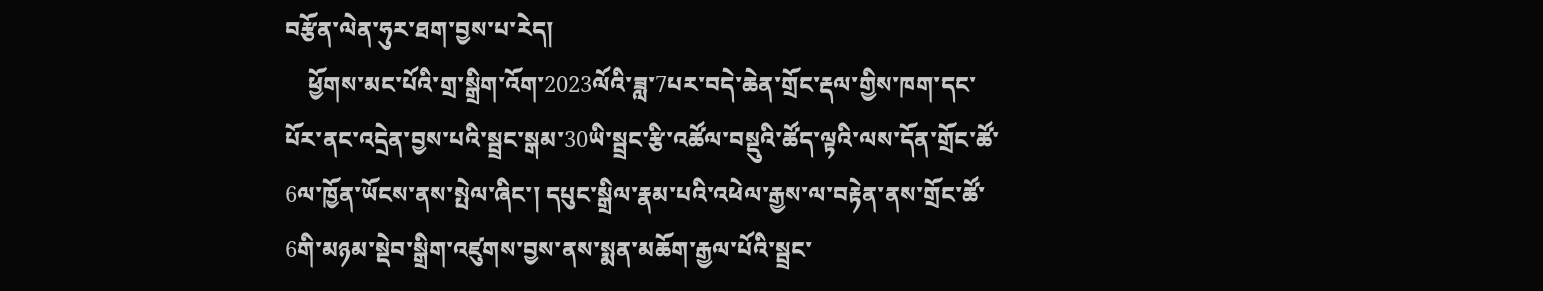བརྩོན་ལེན་ཧུར་ཐག་བྱས་པ་རེད།
    ཕྱོགས་མང་པོའི་གྲ་སྒྲིག་འོག་2023ལོའི་ཟླ་7པར་བདེ་ཆེན་གྲོང་རྡལ་གྱིས་ཁག་དང་པོར་ནང་འདྲེན་བྱས་པའི་སྦྲང་སྒམ་30ཡི་སྦྲང་རྩི་འཚོལ་བསྡུའི་ཚོད་ལྟའི་ལས་དོན་གྲོང་ཚོ་6ལ་ཁྱོན་ཡོངས་ནས་སྤེལ་ཞིང་། དཔུང་སྒྲིལ་རྣམ་པའི་འཕེལ་རྒྱས་ལ་བརྟེན་ནས་གྲོང་ཚོ་6གི་མཉམ་སྡེབ་སྒྲིག་འཛུགས་བྱས་ནས་སྨན་མཆོག་རྒྱལ་པོའི་སྦྲང་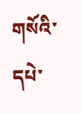གསོའི་དཔེ་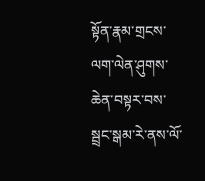སྟོན་རྣམ་གྲངས་ལག་ལེན་ཤུགས་ཆེན་བསྟར་བས་སྦྲང་སྒམ་རེ་ནས་ལོ་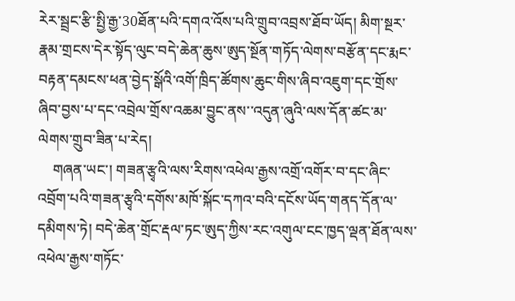རེར་སྦྲང་རྩི་སྤྱི་རྒྱ་30ཐོན་པའི་དགའ་འོས་པའི་གྲུབ་འབྲས་ཐོབ་ཡོད། མིག་སྔར་རྣམ་གྲངས་དེར་སྟོད་ལུང་བདེ་ཆེན་ཆུས་ཨུད་སྔོན་གཏོད་ལེགས་བརྩོན་དང་རྨང་བརྟན་དམངས་ཕན་བྱེད་སྒོའི་འགོ་ཁྲིད་ཚོགས་ཆུང་གིས་ཞིབ་འཇུག་དང་གྲོས་ཞིབ་བྱས་པ་དང་འབྲེལ་གྲོས་འཆམ་བྱུང་ནས་་འདུན་ཞུའི་ལས་དོན་ཚང་མ་ལེགས་གྲུབ་ཟིན་པ་རེད།
    གཞན་ཡང་། གཟན་རྩྭའི་ལས་རིགས་འཕེལ་རྒྱས་འགྲོ་འགོར་བ་དང་ཞིང་འབྲོག་པའི་གཟན་རྩྭའི་དགོས་མཁོ་སྐོང་དཀའ་བའི་དངོས་ཡོད་གནད་དོན་ལ་དམིགས་ཏེ། བདེ་ཆེན་གྲོང་རྡལ་ཏང་ཨུད་ཀྱིས་རང་འགུལ་ངང་ཁྱད་ལྡན་ཐོན་ལས་འཕེལ་རྒྱས་གཏོང་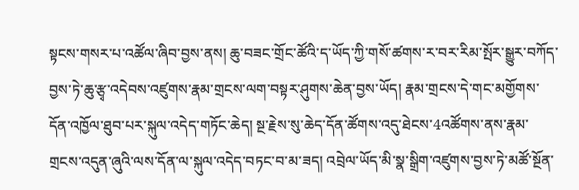སྟངས་གསར་པ་འཚོལ་ཞིབ་བྱས་ནས། ཆུ་བཟང་གྲོང་ཚོའི་ད་ཡོད་ཀྱི་གསོ་ཚགས་ར་བར་རིམ་སྤོར་སྒྱུར་བཀོད་བྱས་ཏེ་ཆུ་རྩྭ་འདེབས་འཛུགས་རྣམ་གྲངས་ལག་བསྟར་ཤུགས་ཆེན་བྱས་ཡོད། རྣམ་གྲངས་དེ་གང་མགྱོགས་དོན་འཁྱོལ་ཐུབ་པར་སྐུལ་འདེད་གཏོང་ཆེད། སྔ་རྗེས་སུ་ཆེད་དོན་ཚོགས་འདུ་ཐེངས་4འཚོགས་ནས་རྣམ་གྲངས་འདུན་ཞུའི་ལས་དོན་ལ་སྐུལ་འདེད་བཏང་བ་མ་ཟད། འབྲེལ་ཡོད་མི་སྣ་སྒྲིག་འཛུགས་བྱས་ཏེ་མཚོ་སྔོན་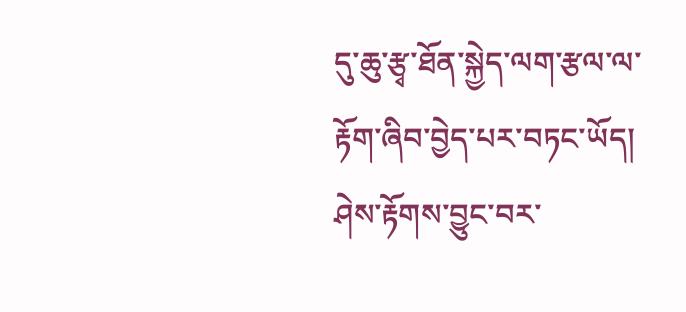དུ་ཆུ་རྩྭ་ཐོན་སྐྱེད་ལག་རྩལ་ལ་རྟོག་ཞིབ་བྱེད་པར་བཏང་ཡོད། ཤེས་རྟོགས་བྱུང་བར་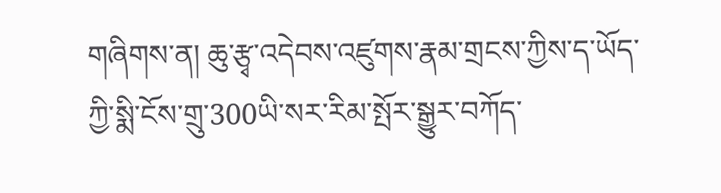གཞིགས་ན། ཆུ་རྩྭ་འདེབས་འཛུགས་རྣམ་གྲངས་ཀྱིས་ད་ཡོད་ཀྱི་སྨི་ངོས་གྲུ་300ཡི་སར་རིམ་སྤོར་སྒྱུར་བཀོད་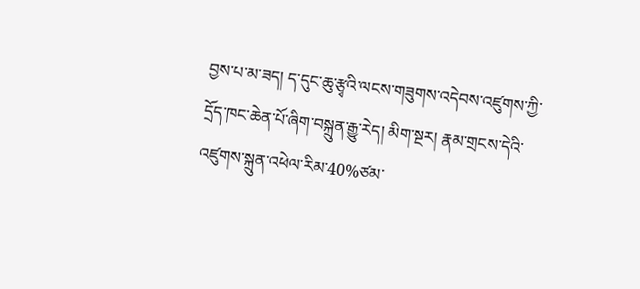བྱས་པ་མ་ཟད། ད་དུང་ཆུ་རྩྭའི་ལངས་གཟུགས་འདེབས་འཛུགས་ཀྱི་དྲོད་ཁང་ཆེན་པོ་ཞིག་བསྐྲུན་རྒྱུ་རེད། མིག་སྔར། རྣམ་གྲངས་དེའི་འཛུགས་སྐྲུན་འཕེལ་རིམ་40%ཙམ་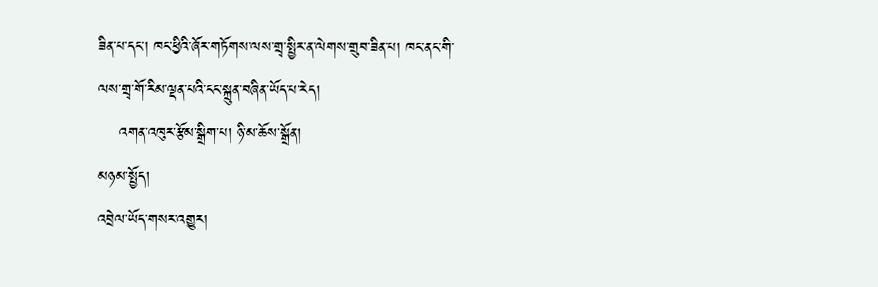ཟིན་པ་དང་། ཁང་ཕྱིའི་ཞོར་གཏོགས་ལས་གྲྭ་སྤྱིར་ན་ལེགས་གྲུབ་ཟིན་པ། ཁང་ནང་གི་ལས་གྲྭ་གོ་རིམ་ལྡན་པའི་ངང་སྐྲུན་བཞིན་ཡོད་པ་རེད།
    འགན་འཁུར་རྩོམ་སྒྲིག་པ། ཉི་མ་ཆོས་སྒྲོན།
མཉམ་སྤྱོད།
འབྲེལ་ཡོད་གསར་འགྱུར།